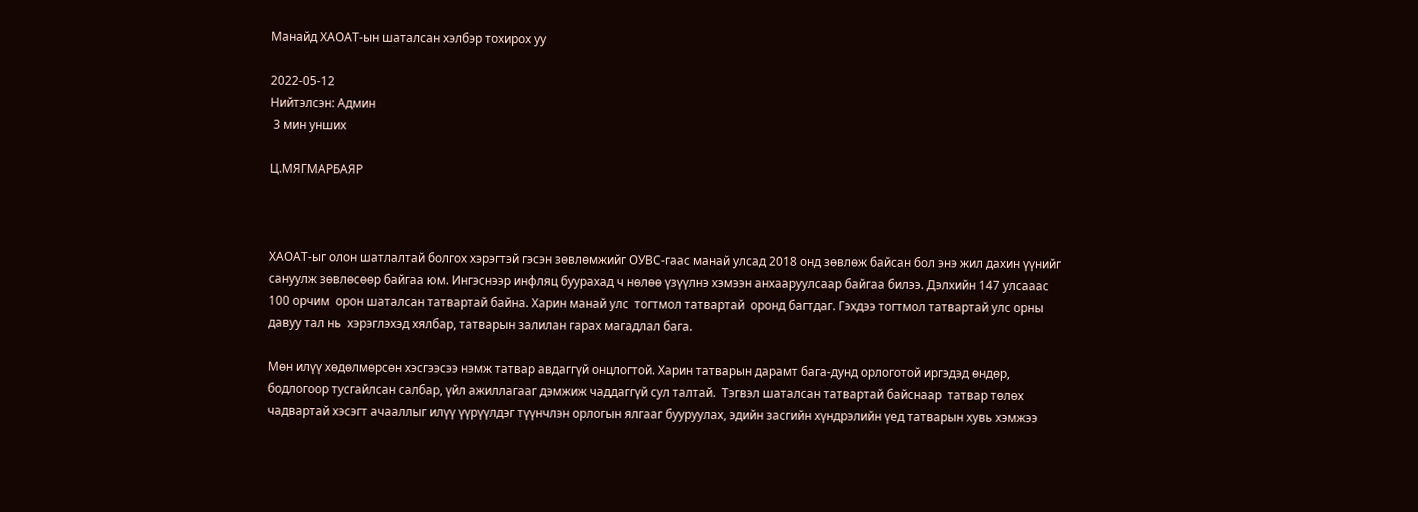Манайд ХАОАТ-ын шаталсан хэлбэр тохирох уу

2022-05-12
Нийтэлсэн: Админ
 3 мин унших

Ц.МЯГМАРБАЯР



ХАОАТ-ыг олон шатлалтай болгох хэрэгтэй гэсэн зөвлөмжийг ОУВС-гаас манай улсад 2018 онд зөвлөж байсан бол энэ жил дахин үүнийг сануулж зөвлөсөөр байгаа юм. Ингэснээр инфляц буурахад ч нөлөө үзүүлнэ хэмээн анхааруулсаар байгаа билээ. Дэлхийн 147 улсааас 100 орчим  орон шаталсан татвартай байна. Харин манай улс  тогтмол татвартай  оронд багтдаг. Гэхдээ тогтмол татвартай улс орны давуу тал нь  хэрэглэхэд хялбар, татварын залилан гарах магадлал бага.

Мөн илүү хөдөлмөрсөн хэсгээсээ нэмж татвар авдаггүй онцлогтой. Харин татварын дарамт бага-дунд орлоготой иргэдэд өндөр,  бодлогоор тусгайлсан салбар, үйл ажиллагааг дэмжиж чаддаггүй сул талтай.  Тэгвэл шаталсан татвартай байснаар  татвар төлөх чадвартай хэсэгт ачааллыг илүү үүрүүлдэг түүнчлэн орлогын ялгааг бууруулах, эдийн засгийн хүндрэлийн үед татварын хувь хэмжээ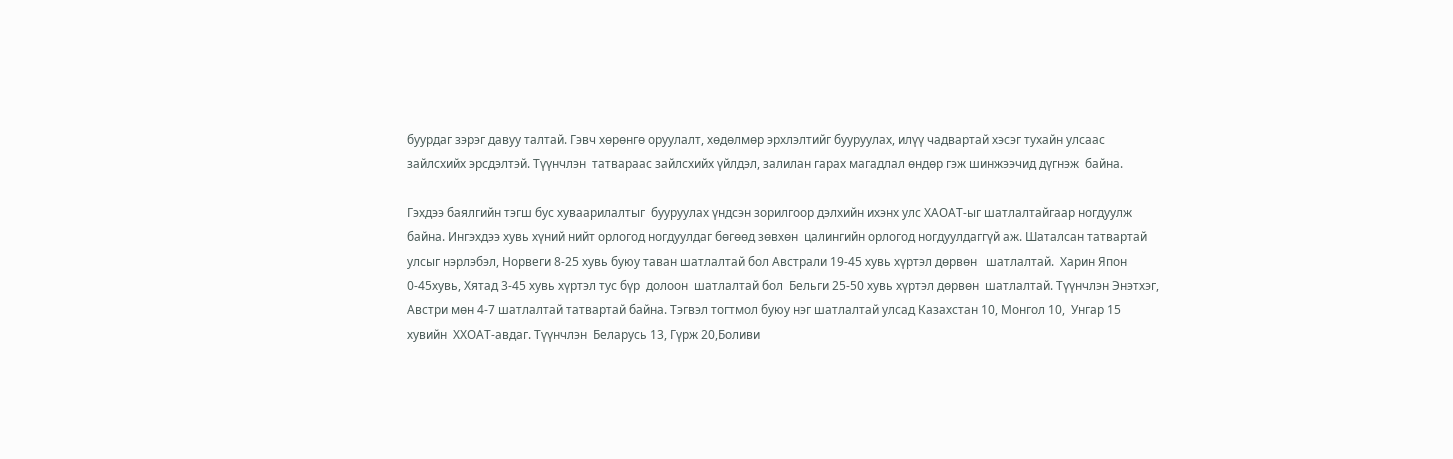буурдаг зэрэг давуу талтай. Гэвч хөрөнгө оруулалт, хөдөлмөр эрхлэлтийг бууруулах, илүү чадвартай хэсэг тухайн улсаас зайлсхийх эрсдэлтэй. Түүнчлэн  татвараас зайлсхийх үйлдэл, залилан гарах магадлал өндөр гэж шинжээчид дүгнэж  байна.

Гэхдээ баялгийн тэгш бус хуваарилалтыг  бууруулах үндсэн зорилгоор дэлхийн ихэнх улс ХАОАТ-ыг шатлалтайгаар ногдуулж байна. Ингэхдээ хувь хүний нийт орлогод ногдуулдаг бөгөөд зөвхөн  цалингийн орлогод ногдуулдаггүй аж. Шаталсан татвартай улсыг нэрлэбэл, Норвеги 8-25 хувь буюу таван шатлалтай бол Австрали 19-45 хувь хүртэл дөрвөн   шатлалтай.  Харин Япон 0-45хувь, Хятад 3-45 хувь хүртэл тус бүр  долоон  шатлалтай бол  Бельги 25-50 хувь хүртэл дөрвөн  шатлалтай. Түүнчлэн Энэтхэг, Австри мөн 4-7 шатлалтай татвартай байна. Тэгвэл тогтмол буюу нэг шатлалтай улсад Казахстан 10, Монгол 10,  Унгар 15 хувийн  ХХОАТ-авдаг. Түүнчлэн  Беларусь 13, Гүрж 20,Боливи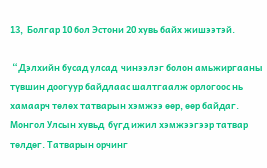13,  Болгар 10 бол Эстони 20 хувь байх жишээтэй.

 “Дэлхийн бусад улсад  чинээлэг болон амьжиргааны түвшин доогуур байдлаас шалтгаалж орлогоос нь хамаарч төлөх татварын хэмжээ өөр, өөр байдаг. Монгол Улсын хувьд  бүгд ижил хэмжээгээр татвар төлдөг. Татварын орчинг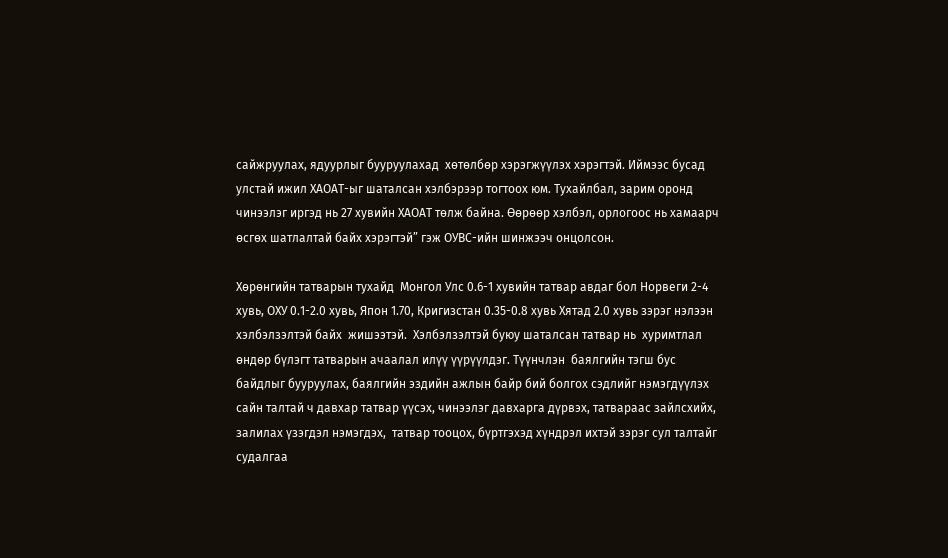сайжруулах, ядуурлыг бууруулахад  хөтөлбөр хэрэгжүүлэх хэрэгтэй. Иймээс бусад улстай ижил ХАОАТ-ыг шаталсан хэлбэрээр тогтоох юм. Тухайлбал, зарим оронд чинээлэг иргэд нь 27 хувийн ХАОАТ төлж байна. Өөрөөр хэлбэл, орлогоос нь хамаарч өсгөх шатлалтай байх хэрэгтэй” гэж ОУВС-ийн шинжээч онцолсон.

Хөрөнгийн татварын тухайд  Монгол Улс 0.6-1 хувийн татвар авдаг бол Норвеги 2-4 хувь, ОХУ 0.1-2.0 хувь, Япон 1.70, Кригизстан 0.35-0.8 хувь Хятад 2.0 хувь зэрэг нэлээн хэлбэлзэлтэй байх  жишээтэй.  Хэлбэлзэлтэй буюу шаталсан татвар нь  хуримтлал өндөр бүлэгт татварын ачаалал илүү үүрүүлдэг. Түүнчлэн  баялгийн тэгш бус байдлыг бууруулах, баялгийн эздийн ажлын байр бий болгох сэдлийг нэмэгдүүлэх сайн талтай ч давхар татвар үүсэх, чинээлэг давхарга дүрвэх, татвараас зайлсхийх, залилах үзэгдэл нэмэгдэх,  татвар тооцох, бүртгэхэд хүндрэл ихтэй зэрэг сул талтайг судалгаа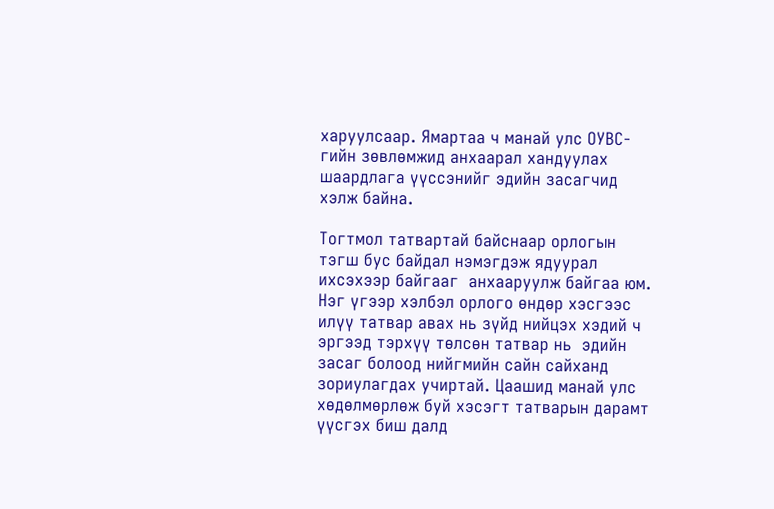харуулсаар. Ямартаа ч манай улс ОУВС-гийн зөвлөмжид анхаарал хандуулах шаардлага үүссэнийг эдийн засагчид хэлж байна.

Тогтмол татвартай байснаар орлогын тэгш бус байдал нэмэгдэж ядуурал ихсэхээр байгааг  анхааруулж байгаа юм. Нэг үгээр хэлбэл орлого өндөр хэсгээс илүү татвар авах нь зүйд нийцэх хэдий ч эргээд тэрхүү төлсөн татвар нь  эдийн засаг болоод нийгмийн сайн сайханд зориулагдах учиртай. Цаашид манай улс хөдөлмөрлөж буй хэсэгт татварын дарамт үүсгэх биш далд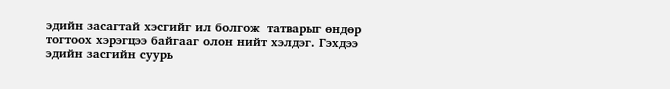эдийн засагтай хэсгийг ил болгож  татварыг өндөр тогтоох хэрэгцээ байгааг олон нийт хэлдэг. Гэхдээ эдийн засгийн суурь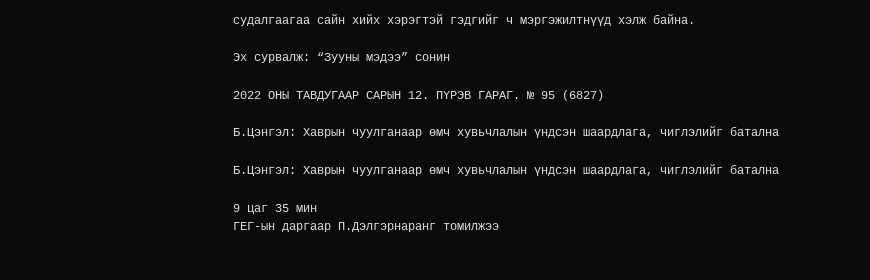судалгаагаа сайн хийх хэрэгтэй гэдгийг ч мэргэжилтнүүд хэлж байна.

Эх сурвалж: “Зууны мэдээ” сонин

2022 ОНЫ ТАВДУГААР САРЫН 12. ПҮРЭВ ГАРАГ. № 95 (6827)

Б.Цэнгэл: Хаврын чуулганаар өмч хувьчлалын үндсэн шаардлага, чиглэлийг батална

Б.Цэнгэл: Хаврын чуулганаар өмч хувьчлалын үндсэн шаардлага, чиглэлийг батална

9 цаг 35 мин
ГЕГ-ын даргаар П.Дэлгэрнаранг томилжээ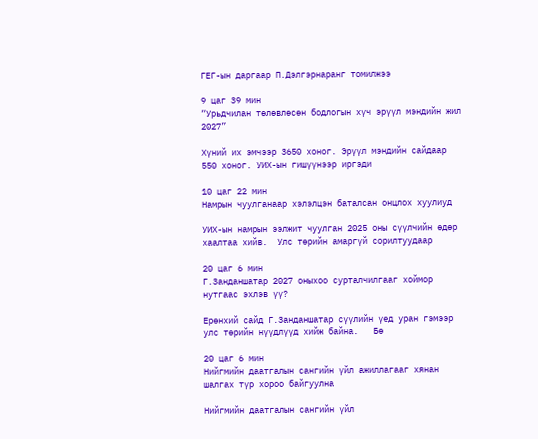ГЕГ-ын даргаар П.Дэлгэрнаранг томилжээ

9 цаг 39 мин
“Урьдчилан төлөвлөсөн бодлогын хүч эрүүл мэндийн жил 2027”

Хүний их эмчээр 3650 хоног. Эрүүл мэндийн сайдаар 550 хоног. УИХ-ын гишүүнээр иргэди

10 цаг 22 мин
Намрын чуулганаар хэлэлцэн баталсан онцлох хуулиуд

УИХ-ын намрын ээлжит чуулган 2025 оны сүүлчийн өдөр хаалтаа хийв.  Улс төрийн амаргүй сорилтуудаар

20 цаг 6 мин
Г.Занданшатар 2027 оныхоо сурталчилгааг хоймор нутгаас эхлэв үү?

Ерөнхий сайд Г.Занданшатар сүүлийн үед уран гэмээр улс төрийн нүүдлүүд хийж байна.   Бө

20 цаг 6 мин
Нийгмийн даатгалын сангийн үйл ажиллагааг хянан шалгах түр хороо байгуулна

Нийгмийн даатгалын сангийн үйл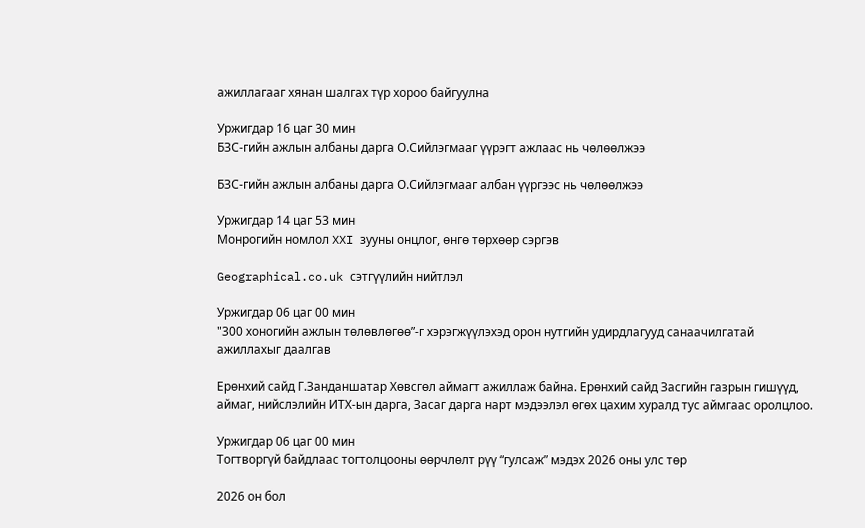ажиллагааг хянан шалгах түр хороо байгуулна

Уржигдар 16 цаг 30 мин
БЗС-гийн ажлын албаны дарга О.Сийлэгмааг үүрэгт ажлаас нь чөлөөлжээ

БЗС-гийн ажлын албаны дарга О.Сийлэгмааг албан үүргээс нь чөлөөлжээ

Уржигдар 14 цаг 53 мин
Монрогийн номлол XXI зууны онцлог, өнгө төрхөөр сэргэв

Geographical.co.uk сэтгүүлийн нийтлэл

Уржигдар 06 цаг 00 мин
"300 хоногийн ажлын төлөвлөгөө”-г хэрэгжүүлэхэд орон нутгийн удирдлагууд санаачилгатай ажиллахыг даалгав

Ерөнхий сайд Г.Занданшатар Хөвсгөл аймагт ажиллаж байна. Ерөнхий сайд Засгийн газрын гишүүд, аймаг, нийслэлийн ИТХ-ын дарга, Засаг дарга нарт мэдээлэл өгөх цахим хуралд тус аймгаас оролцлоо.

Уржигдар 06 цаг 00 мин
Тогтворгүй байдлаас тогтолцооны өөрчлөлт рүү “гулсаж” мэдэх 2026 оны улс төр

2026 он бол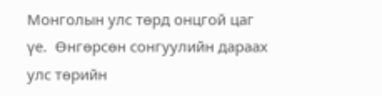Монголын улс төрд онцгой цаг үе.  Өнгөрсөн сонгуулийн дараах улс төрийн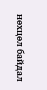нөхцөл байдал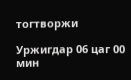тогтворжи

Уржигдар 06 цаг 00 мин